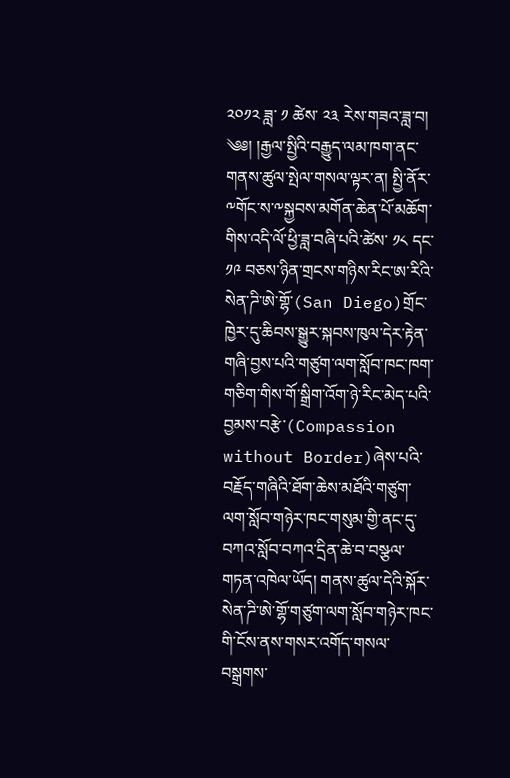༢༠༡༢ ཟླ་ ༡ ཚེས་ ༢༣ རེས་གཟའ་ཟླ་བ།
༄༅། །རྒྱལ་སྤྱིའི་བརྒྱུད་ལམ་ཁག་ནང་གནས་ཚུལ་སྤེལ་གསལ་ལྟར་ན། སྤྱི་ནོར་༸གོང་ས་༸སྐྱབས་མགོན་ཆེན་པོ་མཆོག་གིས་འདི་ལོ་ཕྱི་ཟླ་བཞི་པའི་ཚེས་ ༡༨ དང་ ༡༩ བཅས་ཉིན་གྲངས་གཉིས་རིང་ཨ་རིའི་སེན་ཌི་ཨེ་གྷོ་(San Diego)གྲོང་ཁྱེར་དུ་ཆིབས་སྒྱུར་སྐབས་ཁུལ་དེར་རྟེན་གཞི་བྱས་པའི་གཙུག་ལག་སློབ་ཁང་ཁག་གཅིག་གིས་གོ་སྒྲིག་འོག་ཉེ་རིང་མེད་པའི་བྱམས་བརྩེ་(Compassion without Border)ཞེས་པའི་བརྗོད་གཞིའི་ཐོག་ཆེས་མཐོའི་གཙུག་ལག་སློབ་གཉེར་ཁང་གསུམ་གྱི་ནང་དུ་བཀའ་སློབ་བཀའ་དྲིན་ཆེ་བ་བསྩལ་གཏན་འཁེལ་ཡོད། གནས་ཚུལ་དེའི་སྐོར་སེན་ཌི་ཨེ་གྷོ་གཙུག་ལག་སློབ་གཉེར་ཁང་གི་ངོས་ནས་གསར་འགོད་གསལ་བསྒྲགས་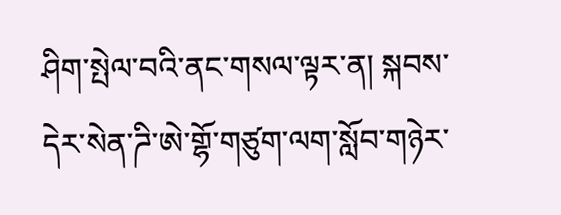ཤིག་སྤེལ་བའི་ནང་གསལ་ལྟར་ན། སྐབས་དེར་སེན་ཌི་ཨེ་གྷོ་གཙུག་ལག་སློབ་གཉེར་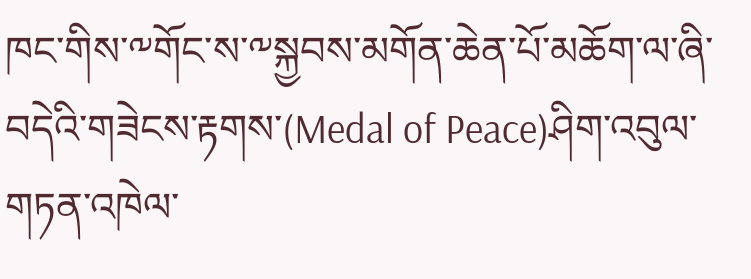ཁང་གིས་༸གོང་ས་༸སྐྱབས་མགོན་ཆེན་པོ་མཆོག་ལ་ཞི་བདེའི་གཟེངས་རྟགས་(Medal of Peace)ཤིག་འབུལ་གཏན་འཁེལ་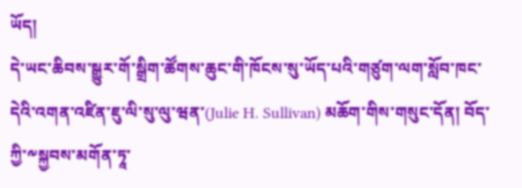ཡོད།
དེ་ཡང་ཆིབས་སྒྱུར་གོ་སྒྲིག་ཚོགས་ཆུང་གི་ཁོངས་སུ་ཡོད་པའི་གཙུག་ལག་སློབ་ཁང་དེའི་འགན་འཛིན་ཇུ་ལི་སུ་ལུ་ཝན་(Julie H. Sullivan) མཆོག་གིས་གསུང་དོན། བོད་ཀྱི་༸སྐྱབས་མགོན་ཏཱ་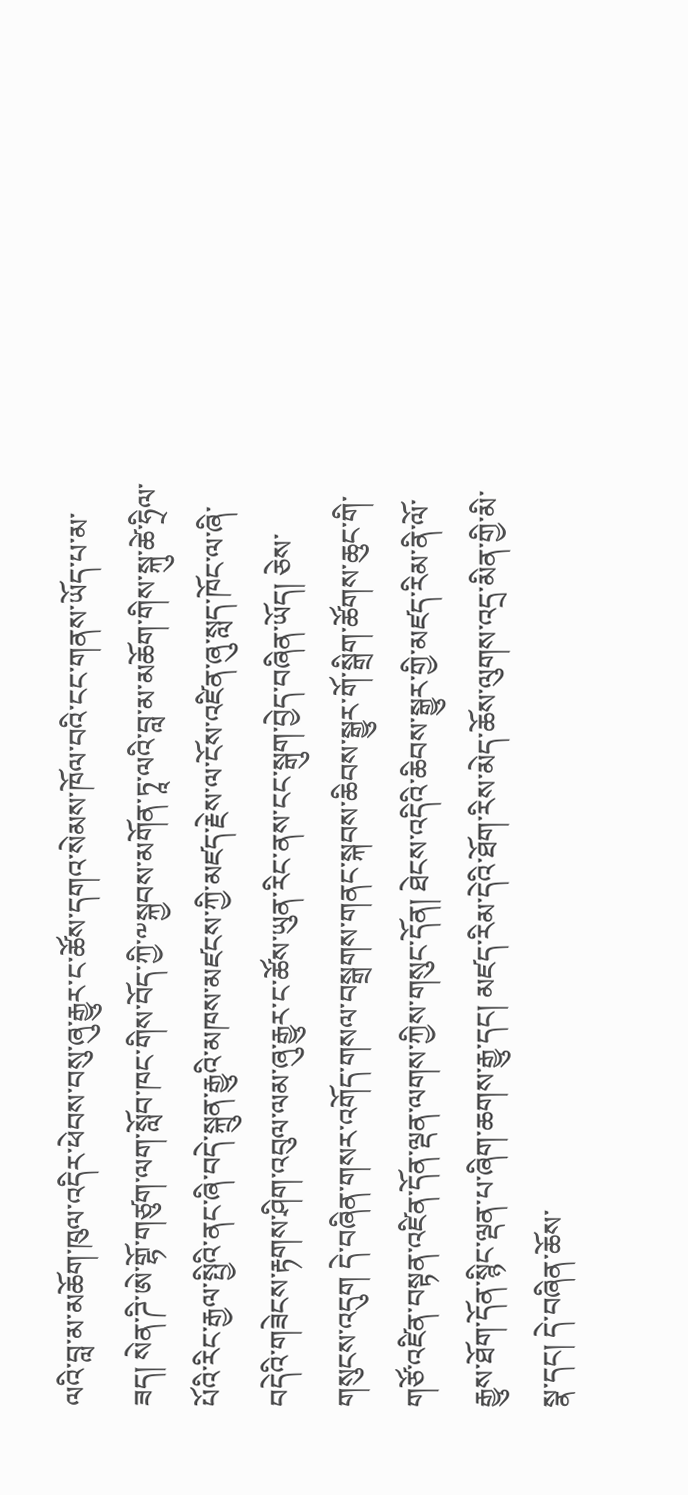ལའི་བླ་མ་མཆོག་ཁུལ་འདིར་ཕེབས་བསུ་ཞུ་རྒྱུར་ང་ཚོས་དགའ་སེམས་ཁོལ་བའི་ངང་གནས་ཡོད་པ་མ་ཟད། སེན་ཌི་ཨེ་གྷོ་གཙུག་ལག་སློབ་ཁང་གིས་བོད་ཀྱི་༸སྐྱབས་མགོན་ཏཱ་ལའི་བླ་མ་མཆོག་གིས་སྐུ་ཚེ་ཧྲིལ་པོའི་རིང་རྒྱལ་སྤྱིའི་ནང་ཞི་བདེ་སྐྲུན་རྒྱུའི་མཁས་མཛངས་ཀྱི་མཛད་རྗེས་ལ་ངོས་འཛིན་ཞུ་སླད་ཁོང་ལ་ཞི་བདེའི་གཟེངས་རྟགས་ཤིག་འབུལ་ལམ་ཞུ་རྒྱུར་ང་ཚོས་ཡུན་རིང་ནས་ངང་སྒུག་བྱེད་བཞིན་ཡོད། ཅེས་གསུངས་འདུག དེ་བཞིན་གསར་འགོད་གསལ་བསྒྲགས་གནང་སྐབས་ཆིབས་སྒྱུར་གོ་སྒྲིག་ཚོགས་ཆུང་གི་གཙོ་འཛིན་བསྟན་འཛིན་དོན་ལྡན་ལགས་ཀྱིས་གསུང་དོན། ཐེངས་འདིའི་ཆིབས་སྒྱུར་གྱི་མཛད་རིམ་ནི་ལོ་རྒྱུས་ཐོག་དོན་སྙིང་ལྡན་པ་ཞིག་ཆགས་རྒྱུ་དང། མཛད་རིམ་དེའི་ཐོག་རིས་མེད་ཆོས་ལུགས་འདྲ་མིན་གྱི་མི་སྣ་དང། དེ་བཞིན་ཆོས་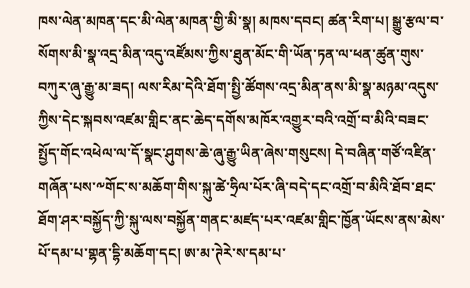ཁས་ལེན་མཁན་དང་མི་ལེན་མཁན་གྱི་མི་སྣ། མཁས་དབང། ཚན་རིག་པ། སྒྱུ་རྩལ་བ་སོགས་མི་སྣ་འདྲ་མིན་འདུ་འཛོམས་ཀྱིས་ཐུན་མོང་གི་ཡོན་ཏན་ལ་ཕན་ཚུན་གུས་བཀུར་ཞུ་རྒྱུ་མ་ཟད། ལས་རིམ་དེའི་ཐོག་སྤྱི་ཚོགས་འདྲ་མིན་ནས་མི་སྣ་མཉམ་འདུས་ཀྱིས་དེང་སྐབས་འཛམ་གླིང་ནང་ཆེད་དགོས་མཁོར་འགྱུར་བའི་འགྲོ་བ་མིའི་བཟང་སྤྱོད་གོང་འཕེལ་ལ་དོ་སྣང་ཤུགས་ཆེ་ཞུ་རྒྱུ་ཡིན་ཞེས་གསུངས། དེ་བཞིན་གཙོ་འཛིན་གཞོན་པས་༸གོང་ས་མཆོག་གིས་སྐུ་ཚེ་ཧྲིལ་པོར་ཞི་བདེ་དང་འགྲོ་བ་མིའི་ཐོབ་ཐང་ཐོག་ཤར་བསྐྱོད་ཀྱི་སྐུ་ལས་བསྐྱོན་གནང་མཛད་པར་འཛམ་གླིང་ཁྱོན་ཡོངས་ནས་མེས་པོ་དམ་པ་གྷན་དྷི་མཆོག་དང། ཨ་མ་ཊེརེ་ས་དམ་པ་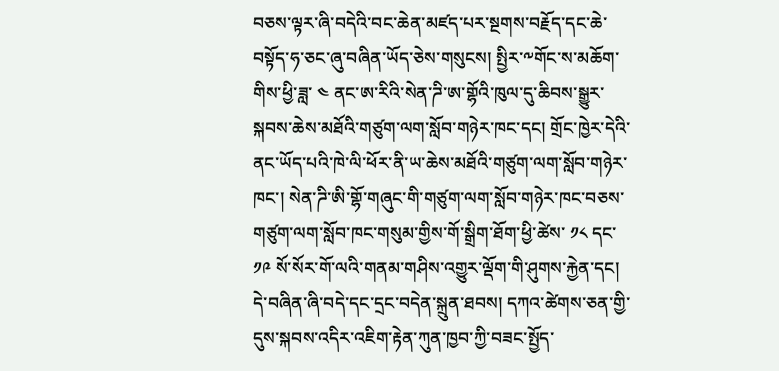བཅས་ལྟར་ཞི་བདེའི་བང་ཆེན་མཛད་པར་སྔགས་བརྗོད་དང་ཆེ་བསྟོད་ཧ་ཅང་ཞུ་བཞིན་ཡོད་ཅེས་གསུངས། སྤྱིར་༸གོང་ས་མཆོག་གིས་ཕྱི་ཟླ་ ༤ ནང་ཨ་རིའི་སེན་ཌི་ཨ་གྷོའི་ཁུལ་དུ་ཆིབས་སྒྱུར་སྐབས་ཆེས་མཐོའི་གཙུག་ལག་སློབ་གཉེར་ཁང་དང། གྲོང་ཁྱེར་དེའི་ནང་ཡོད་པའི་ཁེ་ལི་ཕོར་ནི་ཡ་ཆེས་མཐོའི་གཙུག་ལག་སློབ་གཉེར་ཁང་། སེན་ཌི་ཨི་གྷོ་གཞུང་གི་གཙུག་ལག་སློབ་གཉེར་ཁང་བཅས་གཙུག་ལག་སློབ་ཁང་གསུམ་གྱིས་གོ་སྒྲིག་ཐོག་ཕྱི་ཚེས་ ༡༨ དང་ ༡༩ སོ་སོར་གོ་ལའི་གནམ་གཤིས་འགྱུར་ལྡོག་གི་ཤུགས་རྐྱེན་དང། དེ་བཞིན་ཞི་བདེ་དང་དྲང་བདེན་སྐྲུན་ཐབས། དཀའ་ཚེགས་ཅན་གྱི་དུས་སྐབས་འདིར་འཇིག་རྟེན་ཀུན་ཁྱབ་ཀྱི་བཟང་སྤྱོད་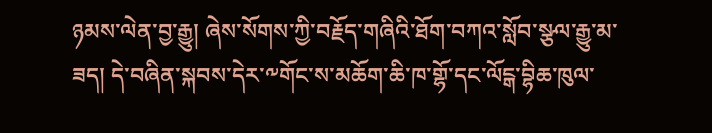ཉམས་ལེན་བྱ་རྒྱུ། ཞེས་སོགས་ཀྱི་བརྗོད་གཞིའི་ཐོག་བཀའ་སློབ་སྩལ་རྒྱུ་མ་ཟད། དེ་བཞིན་སྐབས་དེར་༸གོང་ས་མཆོག་ཆི་ཁ་གྷོ་དང་ལོངྒ་བྷིཆ་ཁུལ་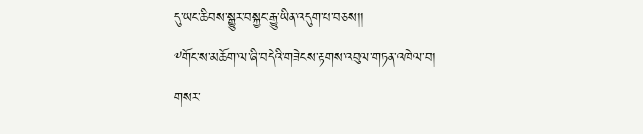དུ་ཡང་ཆིབས་སྒྱུར་བསྐྱང་རྒྱུ་ཡིན་འདུག་པ་བཅས།།
༸གོང་ས་མཆོག་ལ་ཞི་བདེའི་གཟེངས་རྟགས་འབུལ་གཏན་འཁེལ་བ།
གསར་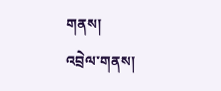གནས།
འབྲེལ་གནས།